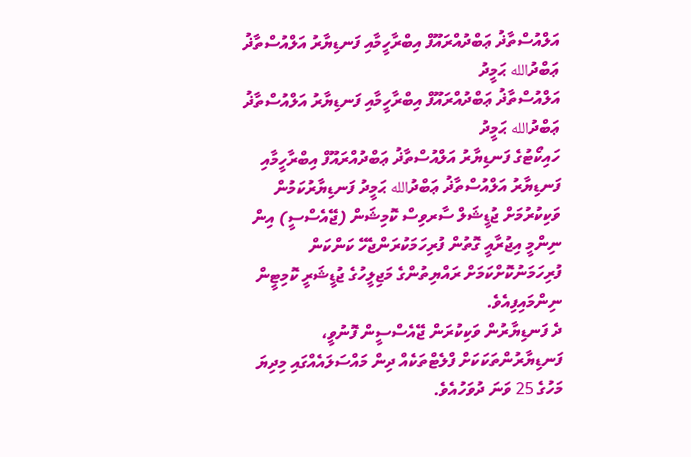އަލްއުސްތާޛު ޢަބްދުއްރައޫފް އިބްރާހީމާއި ފަނޑިޔާރު އަލްއުސްތާޛު ޢަބްދުالله ޙަމީދު
އަލްއުސްތާޛު ޢަބްދުއްރައޫފް އިބްރާހީމާއި ފަނޑިޔާރު އަލްއުސްތާޛު ޢަބްދުالله ޙަމީދު
ހައިކޯޓުގެ ފަނޑިޔާރު އަލްއުސްތާޛު ޢަބްދުއްރައޫފް އިބްރާހީމާއި ފަނޑިޔާރު އަލްއުސްތާޛު ޢަބްދުالله ޙަމީދު ފަނޑިޔާރުކަމުން ވަކިކުރުމަށް ޖުޑީޝަލް ސާރވިސް ކޮމިޝަން (ޖޭއެސްސީ) އިން ނިންމީ އިޖުރާއީ ގޮތުން ފުރިހަމަކުރަންޖެހޭ ކަންކަން ފުރިހަމަނުކޮށްކަމަށް ރައްޔިތުންގެ މަޖިލީހުގެ ޖުޑީޝަރީ ކޮމިޓީން ނިންމައިފިއެވެ.
ދެ ފަނޑިޔާރުން ވަކިކުރަން ޖޭއެސްސީން ފޮނުވީ، ފަނޑިޔާރުންތަކަކަށް ފްލެޓްތަކެއް ދިން މައްސަލައެއްގައި މިދިޔަ މަހުގެ 25 ވަނަ ދުވަހުއެވެ.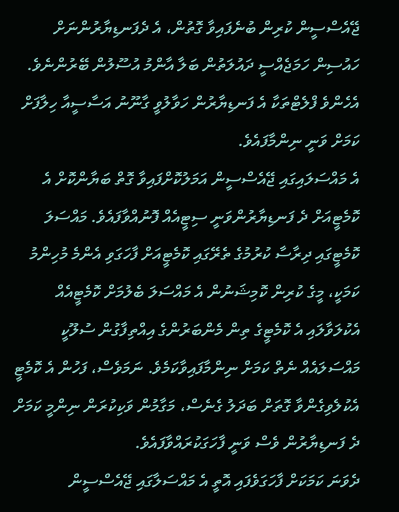ޖޭއެސްސީން ކުރިން ބުނެފައިވާ ގޮތުން، އެ ދެފަނޑިޔާރުންނަށް ހައުސިން ހަމަޖެއްސީ ދައުލަތުން ބަލާ އާންމު އުސޫލުން ބޭރުންނެވެ. އެހެންވެ ފްލެޓްތަކާ އެ ފަނޑިޔާރުން ހަވާލުވީ ގާނޫނު އަސާސީއާ ހިލާފަށް ކަމަށް ވަނީ ނިންމާފައެވެ.
އެ މައްސަލައިގައި ޖޭއެސްސީން އަމަލުކޮށްފައިވާ ގޮތް ބަޔާންކޮށް އެ ކޮމެޓީއަށް ދެ ފަނޑިޔާރުންވަނީ ސިޓީއެއް ފޮނުއްވާފައެވެ. މައްސަލަ ކޮމެޓީގައި ދިރާސާ ކުރުމުގެ ތެރޭގައި ކޮމެޓީއަށް ފާހަގަވި އެންމެ މުހިންމު ކަމަކީ، މީގެ ކުރިން ކޮމިޝަނުން އެ މައްސަލަ ބެލުމަށް ކޮމެޓީއެއް އެކުލަވާލައި އެ ކޮމެޓީގެ ތިން މެންބަރުންގެ އިއްތިފާގުން ސުލޫކީ މައްސަލައެއް ނެތް ކަމަށް ނިންމާފައިވާކަމެވެ. ނަމަވެސް، ފަހުން އެ ކޮމެޓީ އެކުލެވިގެންވާ ގޮތަށް ބަދަލު ގެނެސް، މަގާމުން ވަކިކުރަން ނިންމީ ކަމަށް ދެ ފަނޑިޔާރުން ވެސް ވަނީ ފާހަގަކުރައްވާފައެވެ.
ދެވަނަ ކަމަކަށް ފާހަގަވެފައި އޮތީ އެ މައްސަލާގައި ޖޭއެސްސީން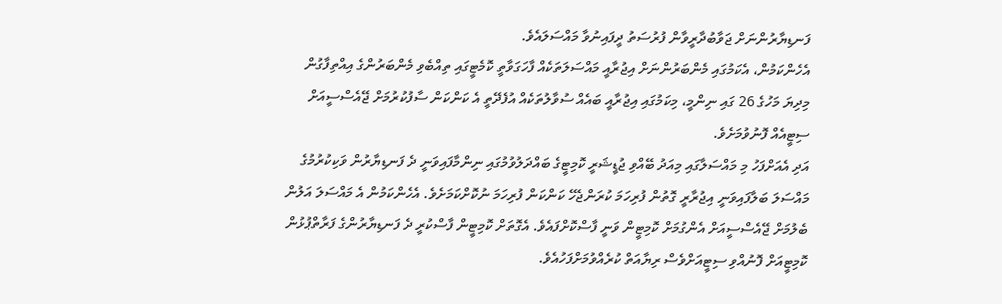ފަނޑިޔާރުންނަށް ޖަވާބުދާރީވާން ފުރުސަތު ދީފައިނުވާ މައްސަލައެވެ.
އެހެންކަމުން، އެކަމުގައި މެންބަރުންނަށް އިޖުރާއީ މައްސަލަތަކެއް ފާހަގަވާތީ ކޮމެޓީގައި ތިއްބެވި މެންބަރުންގެ އިއްތިފާގުން މިދިޔަ މަހުގެ 26 ގައި ނިންމީ، މިކަމުގައި އިޖުރާއީ ބައެއް ސުވާލުތަކެއް އުފެދޭތީ އެ ކަންކަން ސާފުކުރުމަށް ޖޭއެސްސީއަށް ސިޓީއެއް ފޮނުވުމަށެވެ.
އަދި އެއަށްފަހު މި މައްސަލާގައި މިއަދު ބޭއްވި ޖުޑީޝަރީ ކޮމިޓީގެ ބައްދަލުވުމުގައި ނިންމާފައިވަނީ ދެ ފަނޑިޔާރުން ވަކިކުރުމުގެ މައްސަލަ ބަލާފައިވަނީ އިޖުރާރީ ގޮތުން ފުރިހަމަ ކުރަންޖެހޭ ކަންކަން ފުރިހަމަ ނުކޮށްކަމަށެވެ. އެހެންކަމުން އެ މައްސަލަ އަލުން ބެލުމަށް ޖޭއެސްސީއަށް އެންގުމަށް ކޮމިޓީން ވަނީ ފާސްކޮށްފައެވެ. އެގޮތަށް ކޮމިޓީން ފާސްކުރީ ދެ ފަނޑިޔާރުންގެ ފަރާތްޕުޅުން ކޮމިޓީއަށް ފޮނުއްވި ސިޓީއަށްވެސް ރިޔާއަތް ކުރެއްވުމަށްފަހުއެވެ.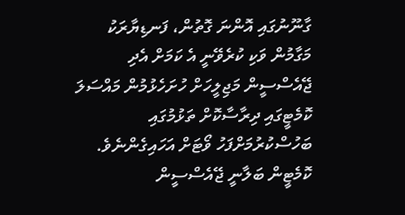ގާނޫނުގައި އޮންނަ ގޮތުން، ފަނޑިޔާރަކު މަގާމުން ވަކި ކުރެވޭނީ އެ ކަމަށް އެދި ޖޭއެސްސީން މަޖިލީހަށް ހުށަހެޅުމުން މައްސަލަ ކޮމެޓީގައި ދިރާސާކޮށް ތަޅުމުގައި ބަހުސްކުރުމަށްފަހު ވޯޓަށް އަހައިގެންނެވެ. ކޮމެޓީން ބަލާނީ ޖޭއެސްސީން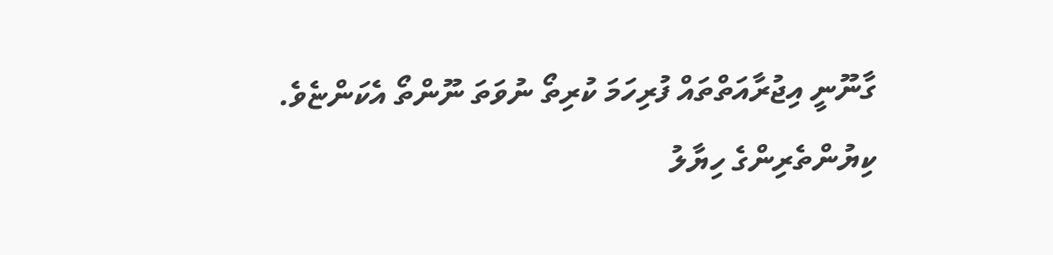ގާނޫނީ އިޖުރާއަތްތައް ފުރިހަމަ ކުރިތޯ ނުވަތަ ނޫންތޯ އެކަންޏެވެ.
ކިޔުންތެރިންގެ ހިޔާލު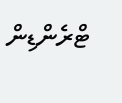ޓްރެންޑިން